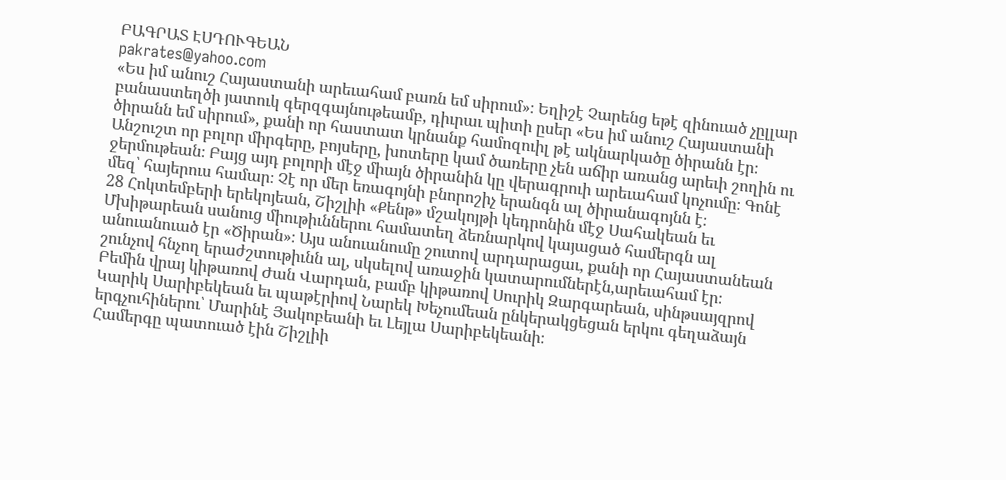ԲԱԳՐԱՏ ԷՍԴՈՒԳԵԱՆ
pakrates@yahoo.com
«Ես իմ անուշ Հայաստանի արեւահամ բառն եմ սիրում»։ Եղիշէ Չարենց եթէ զինուած չըլլար բանաստեղծի յատուկ գերզգայնութեամբ, դիւրաւ պիտի ըսեր «Ես իմ անուշ Հայաստանի ծիրանն եմ սիրում», քանի որ հաստատ կրնանք համոզուիլ թէ ակնարկածը ծիրանն էր։ Անշուշտ որ բոլոր միրգերը, բոյսերը, խոտերը կամ ծառերը չեն աճիր առանց արեւի շողին ու ջերմութեան։ Բայց այդ բոլորի մէջ միայն ծիրանին կը վերագրուի արեւահամ կոչումը։ Գոնէ մեզ՝ հայերուս համար։ Չէ որ մեր եռագոյնի բնորոշիչ երանգն ալ ծիրանագոյնն է։
28 Հոկտեմբերի երեկոյեան, Շիշլիի «Քենթ» մշակոյթի կեդրոնին մէջ Սահակեան եւ Մխիթարեան սանուց միութիւններու համատեղ ձեռնարկով կայացած համերգն ալ անուանուած էր «Ծիրան»։ Այս անուանումը շուտով արդարացաւ, քանի որ Հայաստանեան շունչով հնչող երաժշտութիւնն ալ, սկսելով առաջին կատարումներէն,արեւահամ էր։
Բեմին վրայ կիթառով Ժան Վարդան, բամբ կիթառով Սուրիկ Զարգարեան, սինթսայզրով Կարիկ Սարիբեկեան եւ պաթէրիով Նարեկ Խեչումեան ընկերակցեցան երկու գեղաձայն երգչուհիներու՝ Մարինէ Յակոբեանի եւ Լեյլա Սարիբեկեանի։
Համերգը պատուած էին Շիշլիի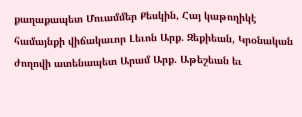քաղաքապետ Մուամմեր Քեսկին, Հայ կաթողիկէ համայնքի վիճակաւոր Լեւոն Արք. Զեքիեան, Կրօնական ժողովի ատենապետ Արամ Արք. Աթեշեան եւ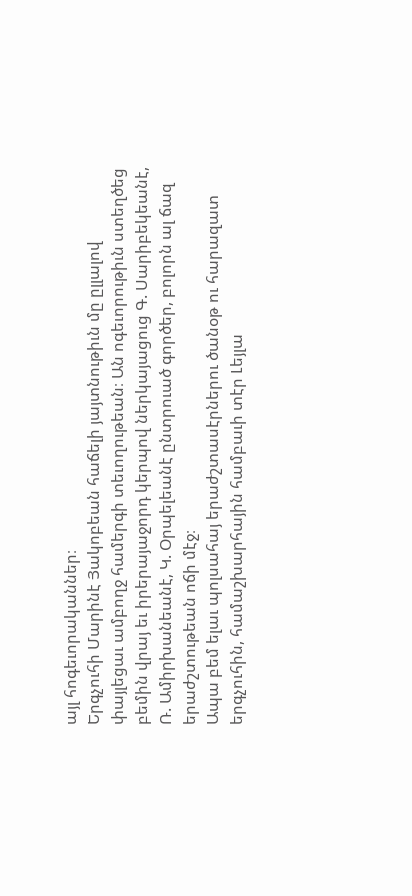այլ հոգեւորականներ։
Երգչուհի Մարինէ Յակոբեան հաճելի յայտնութիւն մը ըլլալով փայլեցաւ ամբողջ համերգի տեւողութեան։ Ան ոգեւորութիւն ստեղծեց բեմին վրայ եւ իրերայաջորդ կերպով ներկայացուց Գ. Սարիբեկեանէ, Ռ. Ամիրխանեանէ, Կ. Օրպելեանէ ընտրուած գործեր, բոլորն ալ ճազ երաժշտութեան ոճի մէջ։
Ապա բեմ ելաւ պոլսահայ երաժշտասէրներու ծանօթ ու հարազատ երգչուհին, համաշխարհային համբաւի տէր Լեյլա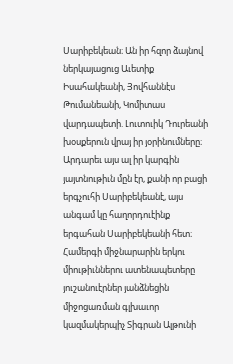Սարիբեկեան։ Ան իր հզոր ձայնով ներկայացուց Աւետիք Իսահակեանի, Յովհաննէս Թումանեանի, Կոմիտաս վարդապետի. Լուտուիկ Դուրեանի խօսքերուն վրայ իր յօրինումները։ Արդարեւ այս ալ իր կարգին յայտնութիւն մըն էր, քանի որ բացի երգչուհի Սարիբեկեանէ, այս անգամ կը հաղորդուէինք երգահան Սարիբեկեանի հետ։
Համերգի միջնարարին երկու միութիւններու ատենապետերը յուշանուէրներ յանձնեցին միջոցառման գլխաւոր կազմակերպիչ Տիգրան Ալթունի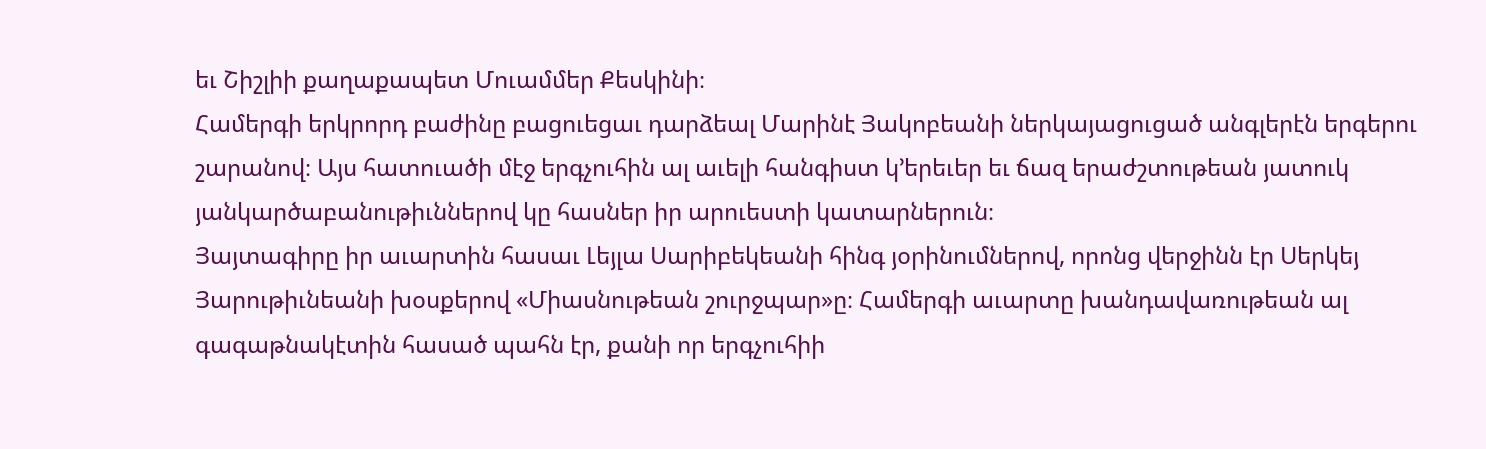եւ Շիշլիի քաղաքապետ Մուամմեր Քեսկինի։
Համերգի երկրորդ բաժինը բացուեցաւ դարձեալ Մարինէ Յակոբեանի ներկայացուցած անգլերէն երգերու շարանով։ Այս հատուածի մէջ երգչուհին ալ աւելի հանգիստ կ՚երեւեր եւ ճազ երաժշտութեան յատուկ յանկարծաբանութիւններով կը հասներ իր արուեստի կատարներուն։
Յայտագիրը իր աւարտին հասաւ Լեյլա Սարիբեկեանի հինգ յօրինումներով, որոնց վերջինն էր Սերկեյ Յարութիւնեանի խօսքերով «Միասնութեան շուրջպար»ը։ Համերգի աւարտը խանդավառութեան ալ գագաթնակէտին հասած պահն էր, քանի որ երգչուհիի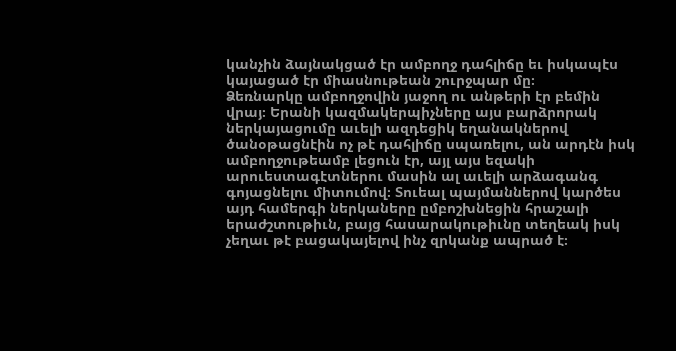կանչին ձայնակցած էր ամբողջ դահլիճը եւ իսկապէս կայացած էր միասնութեան շուրջպար մը։
Ձեռնարկը ամբողջովին յաջող ու անթերի էր բեմին վրայ։ Երանի կազմակերպիչները այս բարձրորակ ներկայացումը աւելի ազդեցիկ եղանակներով ծանօթացնէին ոչ թէ դահլիճը սպառելու, ան արդէն իսկ ամբողջութեամբ լեցուն էր, այլ այս եզակի արուեստագէտներու մասին ալ աւելի արձագանգ գոյացնելու միտումով։ Տուեալ պայմաններով կարծես այդ համերգի ներկաները ըմբոշխնեցին հրաշալի երաժշտութիւն, բայց հասարակութիւնը տեղեակ իսկ չեղաւ թէ բացակայելով ինչ զրկանք ապրած է։